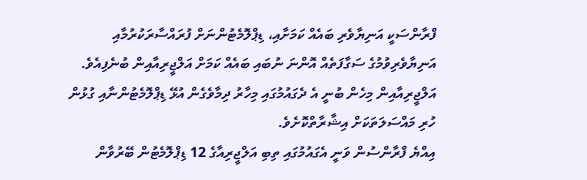ފްރާންސަކީ އަނިޔާވެރި ބައެއް ކަމަށާއި، ޑިޕްލޮމެޓުންނަށް ފުރައްސާރަކުރުމާއި އަނިޔާވެރިވުމުގެ ސަގާފަތެއް އޮންނަ ނުބައި ބައެއް ކަމަށް އަލްޖީރިއާއިން ބުނެފިއެވެ. އަލްޖީރިއާއިން މިހެން ބުނީ އެ ދެގައުމުގައި މިހާރު ދިމާވެގެން އުޅޭ ޑިޕްލޮމެޓުންނާއި ގުޅުން ހުރި މައްސަލަތަކަށް އިޝާރާތްކޮށެވެ.
އިއްޔެ ފްރާންސުން ވަނީ އެގައުމުގައި ތިބި އަލްޖީރިއާގެ 12 ޑިޕްލޮމެޓުން ބޭރުވާން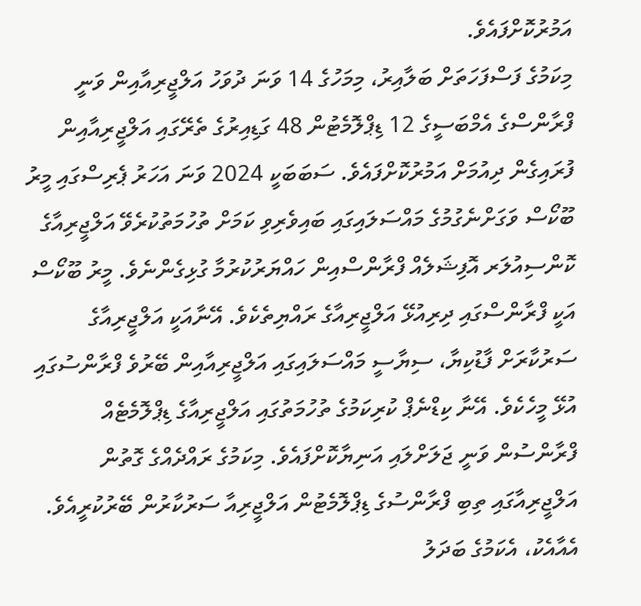އަމުރުކޮށްފައެވެ.
މިކަމުގެ ފަސްފަހަތަށް ބަލާއިރު، މިމަހުގެ 14 ވަނަ ދުވަހު އަލްޖީރިއާއިން ވަނީ ފްރާންސްގެ އެމްބަސީގެ 12 ޑިޕްލޮމެޓުން 48 ގަޑިއިރުގެ ތެރޭގައި އަލްޖީރިއާއިން ފުރައިގެން ދިއުމަށް އަމުރުކޮށްފައެވެ. ސަބަބަކީ 2024 ވަނަ އަހަރު ޕެރިސްގައި މީރު ބޫކޯސް ވަގަށްނެގުމުގެ މައްސަލައިގައި ބައިވެރިވި ކަމަށް ތުހުމަތުކުރެވޭ އަލްޖީރިއާގެ ކޮންސިއުލަރ އޮފިޝަލެއް ފްރާންސްއިން ހައްޔަރުކުރުމާ ގުޅިގެންނެވެ. މީރު ބޫކޯސް އަކީ ފްރާންސްގައި ދިރިއުޅޭ އަލްޖީރިއާގެ ރައްޔިތެކެވެ. އޭނާއަކީ އަލްޖީރިއާގެ ސަރުކާރަށް ފާޑުކިޔާ، ސިޔާސީ މައްސަލައިގައި އަލްޖީރިއާއިން ބޭރުވެ ފްރާންސުގައި އުޅޭ މީހެކެވެ. އޭނާ ކިޑްނެޕް ކުރިކަމުގެ ތުހުމަތުގައި އަލްޖީރިއާގެ ޑިޕްލޮމެޓެއް ފްރާންސުން ވަނީ ޖަލަށްލައި އަނިޔާކޮށްފައެވެ. މިކަމުގެ ރައްދެއްގެ ގޮތުން އަލްޖީރިއާގައި ތިބި ފްރާންސުގެ ޑިޕްލޮމެޓުން އަލްޖީރިއާ ސަރުކާރުން ބޭރުކުރީއެވެ. އެއާއެކު، އެކަމުގެ ބަދަލު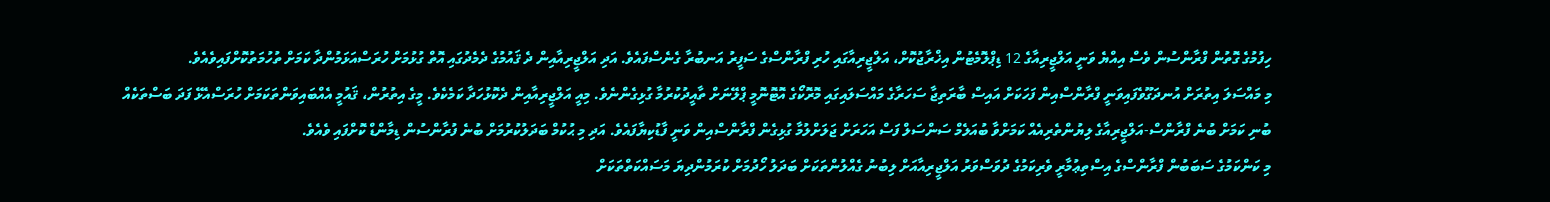ހިފުމުގެ ގޮތުން ފްރާންސުން ވެސް އިއްޔެ ވަނީ އަލްޖީރިއާގެ 12 ޑިޕްލޮމެޓުން އިޚްރާޖުކޮށް، އަލްޖީރިއާގައި ހުރި ފްރާންސްގެ ސަފީރު އަނބުރާ ގެނެސްފައެވެ. އަދި އަލްޖީރިއާއިން ދެ ޤައުމުގެ ދެމެދުގައި އޮތް ގުޅުމަށް ހުރަސްއަޅަމުންދާ ކަމަށް ތުހުމަތުކޮށްފައިވެއެވެ.
މި މައްސަލަ އިތުރަށް އުނދަގޫވެފައިވަނީ ފްރާންސްއިން ފަހަކަށް އައިސް ބާރަތިޖާ ސަހަރާގެ މައްސަލައިގައި މޮރޮކޯގެ އޮޓޮނޮމީ ޕްލޭނަށް ތާއީދުކުރުމާ ގުޅިގެންނެވެ. މިއީ އަލްޖީރިއާއިން ދެކޮޅުހަދާ ކަމެކެވެ. މީގެ އިތުރުން، ޤައުމީ އެއްބައިވަންތަކަމަށް ހުރަސްއެޅޭ ފަދަ ބަސްތަކެއް ބުނި ކަމަށް ބުނެ ފްރާންސް-އަލްޖީރިއާގެ ލިޔުންތެރިއެއް ކަމަށްވާ ބުއަލެމް ސަންސަލް ފަސް އަހަރަށް ޖަލަށްލުމާ ގުޅިގެން ފްރާންސްއިން ވަނީ ފާޑުކިޔާފައެވެ. އަދި މި ޙުކުމް ބަދަލުކުރުމަށް ބުނެ ފުރާންސުން ޑިމާންޑް ކޮށްފައި ވެއެވެ.
މި ކަންކަމުގެ ސަބަބުން ފްރާންސްގެ އިސްތިޢުމާރީ ވެރިކަމުގެ ދުވަސްވަރު އަލްޖީރިއާއަށް ލިބުނު ގެއްލުންތަކަށް ބަދަލު ހޯދުމަށް ކުރަމުންދިޔަ މަސައްކަތްތަކަށް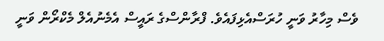ވެސް މިހާރު ވަނީ ހުރަސްއެޅިފައެވެ. ފްރާންސްގެ ރައީސް އެމެނުއެލް މެކްރޯން ވަނީ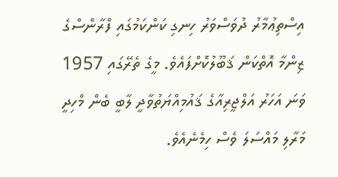އިސްތިޢުމާރު ދުވަސްވަރު ހިނގި ކަންކަމުގައި ފްރާންސްގެ ޒިންމާ އޮތްކަން ޤަބޫލުކޮށްފައެވެ. މީގެ ތެރޭގައި 1957 ވަނަ އަހަރު އަލްޖީރިއާގެ ޤައުމިއްޔަތުވާދީ ލާބީ ބެން މްހިދީ މަރާލި މައްސަލަ ވެސް ހިމެނެއެވެ.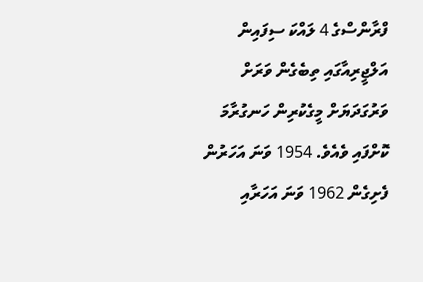ފްރާންސްގެ 4 ލައްކަ ސިފައިން އަލްޖީރިއާގައި ތިބެގެން ވަރަށް ވަރުގަދަޔަށް މީގެކުރިން ހަނގުރާމަ ކޮށްފައި ވެއެވެ. 1954 ވަނަ އަހަރުން ފެށިގެން 1962 ވަނަ އަހަރާއި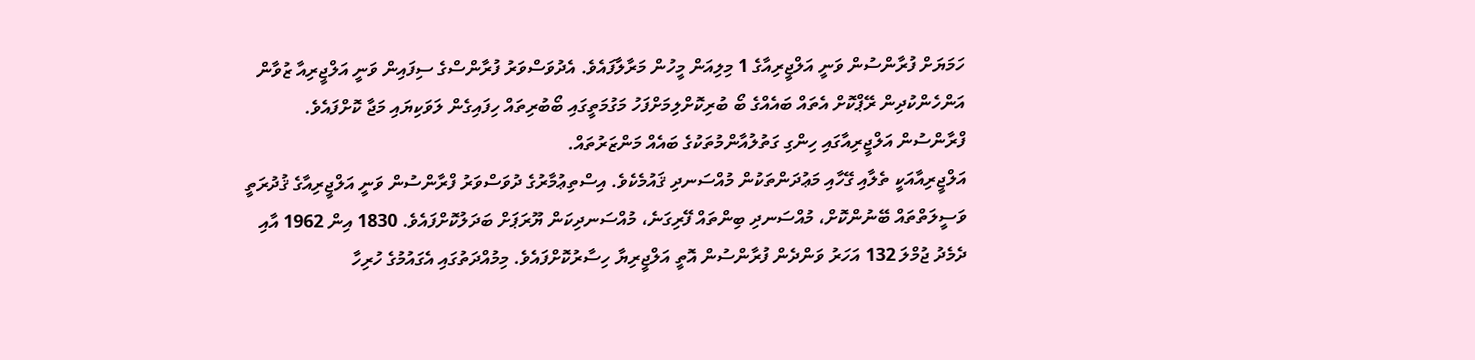ހަމަޔަށް ފުރާންސުން ވަނީ އަލްޖީރިއާގެ 1 މިލިއަން މީހުން މަރާލާފައެވެ. އެދުވަސްވަރު ފުރާންސްގެ ސިފައިން ވަނީ އަލްޖީރިއާ ޒުވާން އަންހެންކުދިން ރޭޕްކޮށް އެތައް ބައެއްގެ ބޯ ބުރިކޮށްލިމަށްފަހު މަގުމަތީގައި ބޯބުރިތައް ހިފައިގެން ލަވަކިޔައި މަޖާ ކޮށްފައެވެ.
ފްރާންސުން އަލްޖީރިއާގައި ހިންގި ގަތުލުއާންމުތަކުގެ ބައެއް މަންޒަރުތައް.
އަލްޖީރިއާއަކީ ތެލާއި ގޭހާއި މަޢުދަންތަކުން މުއްސަނދި ޤައުމެކެވެ. އިސްތިޢުމާރުގެ ދުވަސްވަރު ފްރާންސުން ވަނީ އަލްޖީރިއާގެ ޤުދުރަތީ ވަސީލަތްތައް ބޭނުންކޮށް، މުއްސަނދި ބިންތައް ފޭރިގަނެ، މުއްސަނދިކަން ޔޫރަޕަށް ބަދަލުކޮށްފައެވެ. 1830 އިން 1962 އާއި ދެމެދު ޖުމްލަ 132 އަހަރު ވަންދެން ފުރާންސުން އޮތީ އަލްޖީރިޔާ ހިސާރުކޮށްފައެވެ. މިމުއްދަތުގައި އެގައުމުގެ ހުރިހާ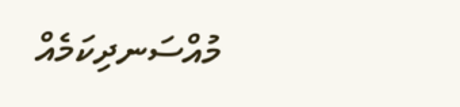މުއްސަނދިކަމެއް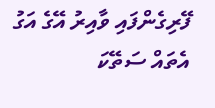ފޭރިގެންފައި ވާއިރު އޭގެ އަގު އެތައް ސަތޭކަ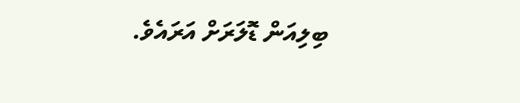ބިލިއަން ޑޮލަރަށް އަރައެވެ.